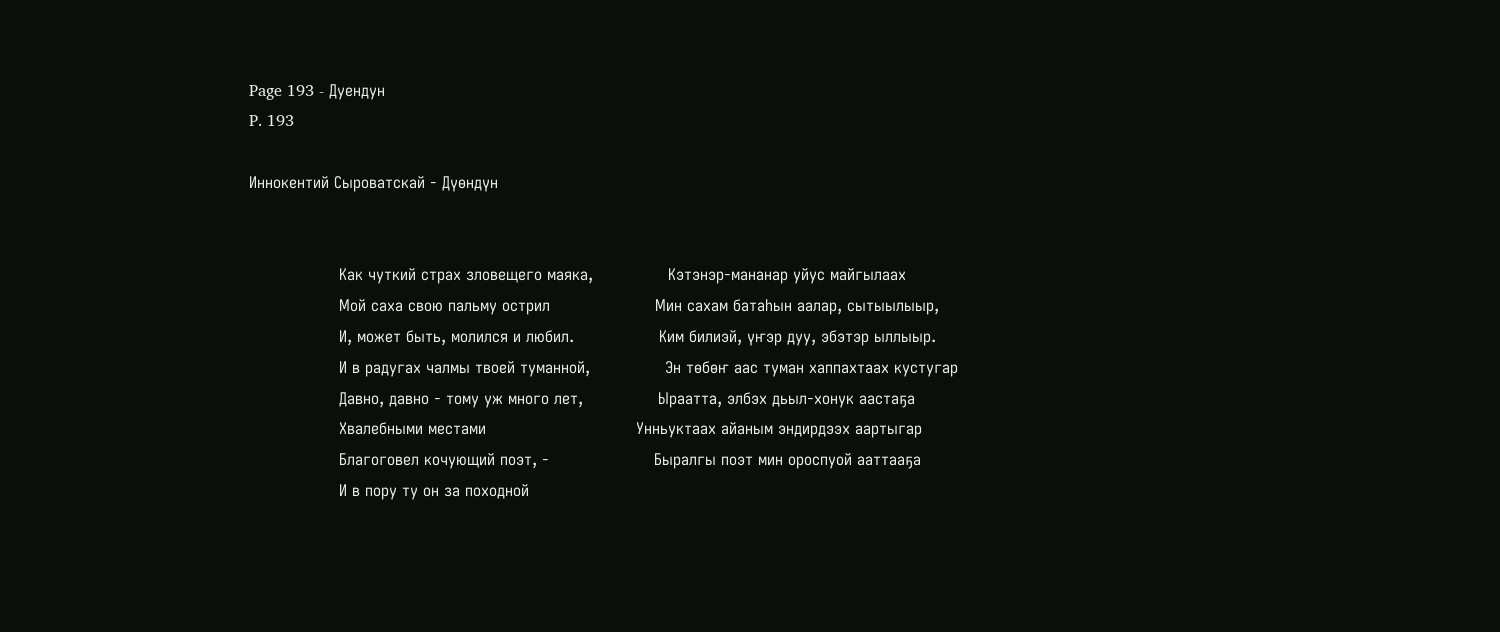Page 193 - Дуендун
P. 193

Иннокентий Сыроватскай - Дүөндүн


                  Как чуткий страх зловещего маяка,               Кэтэнэр-мананар уйус майгылаах
                  Мой саха свою пальму острил                     Мин сахам батаһын аалар, сытыылыыр,
                  И, может быть, молился и любил.                 Ким билиэй, үҥэр дуу, эбэтэр ыллыыр.
                  И в радугах чалмы твоей туманной,               Эн төбөҥ аас туман хаппахтаах кустугар
                  Давно, давно - тому уж много лет,               Ыраатта, элбэх дьыл-хонук аастаҕа
                  Хвалебными местами                              Унньуктаах айаным эндирдээх аартыгар
                  Благоговел кочующий поэт, -                     Быралгы поэт мин ороспуой ааттааҕа
                  И в пору ту он за походной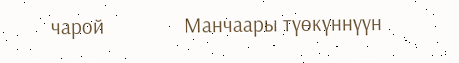чарой                Манчаары түөкүннүүн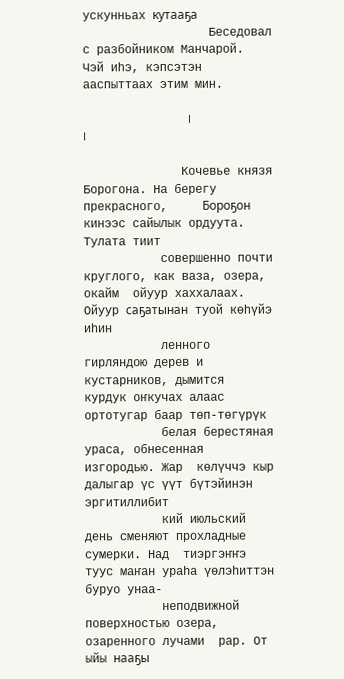ускунньах кутааҕа
                  Беседовал с разбойником Манчарой.               Чэй иһэ, кэпсэтэн ааспыттаах этим мин.

                                   I                                                   I

              Кочевье князя Борогона. На берегу прекрасного,     Бороҕон кинээс сайылык ордуута. Тулата тиит
           совершенно почти круглого, как ваза, озера, окайм  ойуур хаххалаах. Ойуур саҕатынан туой көһүйэ иһин
           ленного гирляндою дерев и кустарников, дымится  курдук оҥкучах алаас ортотугар баар төп-төгүрүк
           белая берестяная ураса, обнесенная изгородью. Жар  көлүччэ кыр далыгар үс үүт бүтэйинэн эргитиллибит
           кий июльский день сменяют прохладные сумерки. Над  тиэргэҥҥэ туус маҥан ураһа үөлэһиттэн буруо унаа-
           неподвижной поверхностью озера, озаренного лучами  рар. От ыйы нааҕы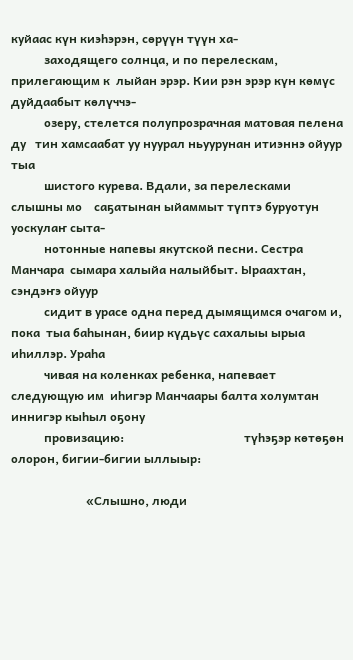куйаас күн киэһэрэн, сөрүүн түүн ха-
           заходящего солнца, и по перелескам, прилегающим к  лыйан эрэр. Кии рэн эрэр күн көмүс дуйдаабыт көлүччэ-
           озеру, стелется полупрозрачная матовая пелена ду   тин хамсаабат уу нуурал ньуурунан итиэннэ ойуур тыа
           шистого курева. Вдали, за перелесками слышны мо    саҕатынан ыйаммыт түптэ буруотун уоскулаҥ сыта-
           нотонные напевы якутской песни. Сестра Манчара  сымара халыйа налыйбыт. Ыраахтан, сэндэҥэ ойуур
           сидит в урасе одна перед дымящимся очагом и, пока  тыа баһынан, биир күдьүс сахалыы ырыа иһиллэр. Ураһа
           чивая на коленках ребенка, напевает следующую им  иһигэр Манчаары балта холумтан иннигэр кыһыл оҕону
           провизацию:                                        түһэҕэр көтөҕөн олорон, бигии-бигии ыллыыр:

                         «Слышно, люди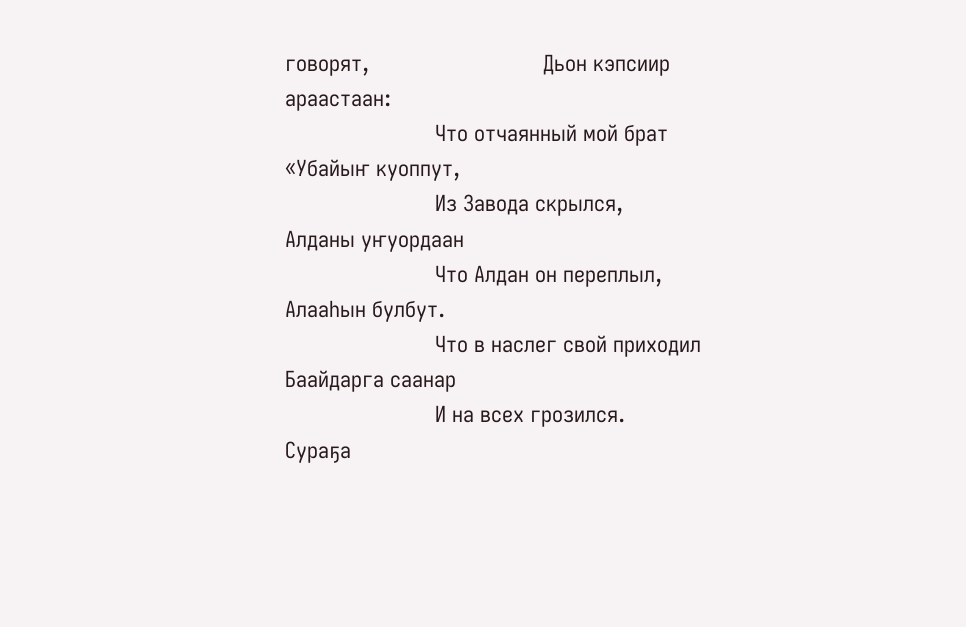говорят,                             Дьон кэпсиир араастаан:
                         Что отчаянный мой брат                             «Убайыҥ куоппут,
                         Из Завода скрылся,                                 Алданы уҥуордаан
                         Что Алдан он переплыл,                             Алааһын булбут.
                         Что в наслег свой приходил                         Баайдарга саанар
                         И на всех грозился.                                Сураҕа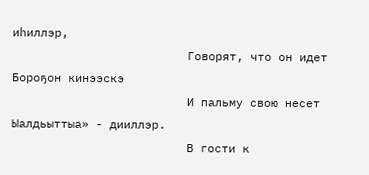иһиллэр,
                         Говорят, что он идет                               Бороҕон кинээскэ
                         И пальму свою несет                                Ыалдьыттыа» - дииллэр.
                         В гости к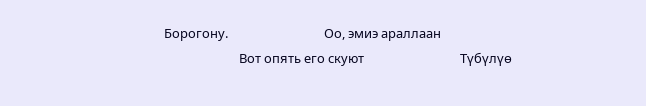Борогону.                                Оо, эмиэ араллаан
                         Вот опять его скуют                                Түбүлүө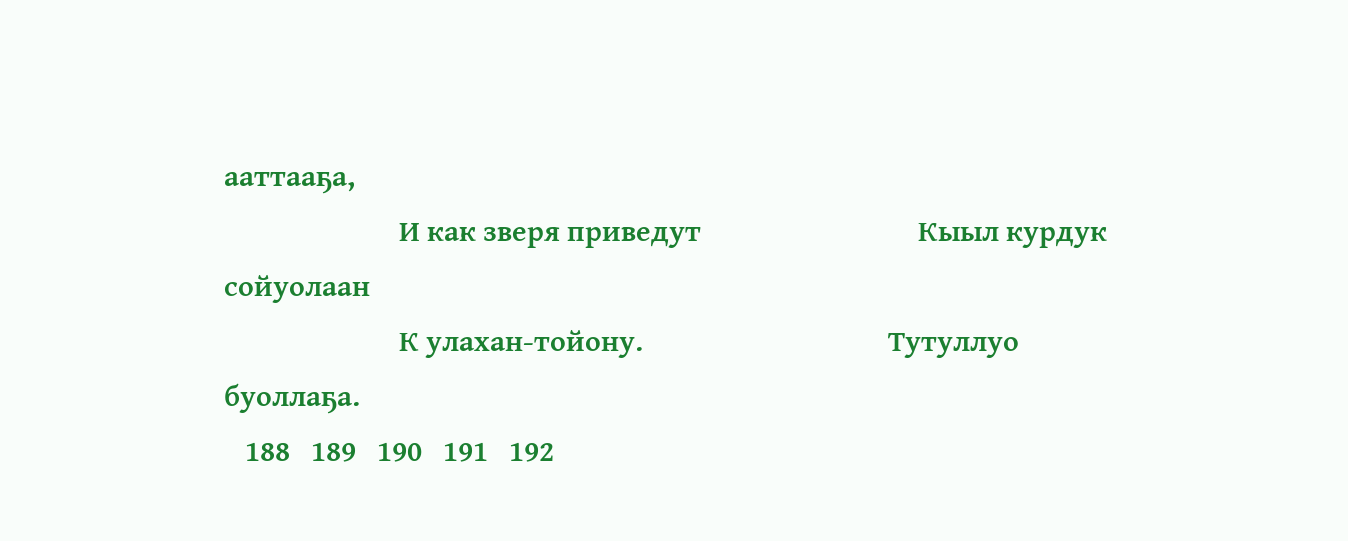ааттааҕа,
                         И как зверя приведут                               Кыыл курдук сойуолаан
                         К улахан-тойону.                                   Тутуллуо буоллаҕа.
   188   189   190   191   192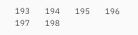193   194   195   196   197   198